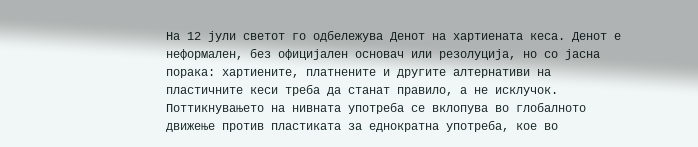На 12 јули светот го одбележува Денот на хартиената кеса. Денот е неформален, без официјален основач или резолуција, но со јасна порака: хартиените, платнените и другите алтернативи на пластичните кеси треба да станат правило, а не исклучок. Поттикнувањето на нивната употреба се вклопува во глобалното движење против пластиката за еднократна употреба, кое во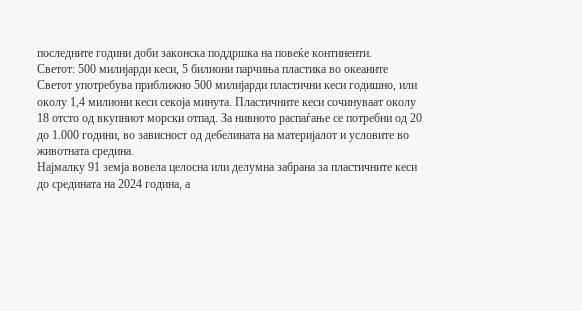последните години доби законска поддршка на повеќе континенти.
Светот: 500 милијарди кеси, 5 билиони парчиња пластика во океаните
Светот употребува приближно 500 милијарди пластични кеси годишно, или околу 1,4 милиони кеси секоја минута. Пластичните кеси сочинуваат околу 18 отсто од вкупниот морски отпад. За нивното распаѓање се потребни од 20 до 1.000 години, во зависност од дебелината на материјалот и условите во животната средина.
Најмалку 91 земја вовела целосна или делумна забрана за пластичните кеси до средината на 2024 година, а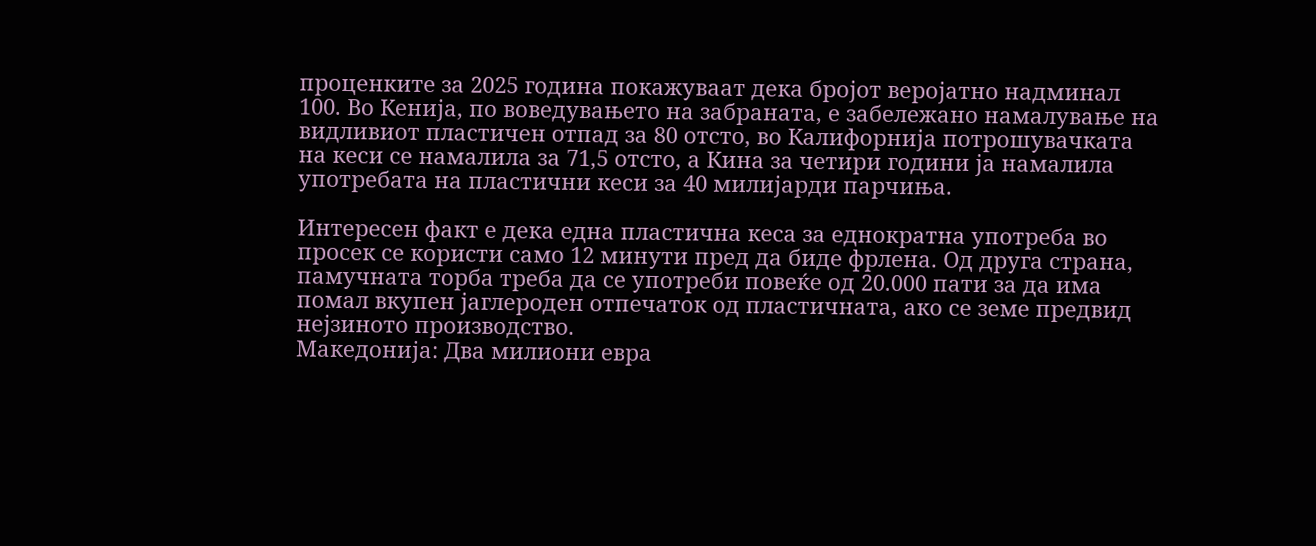проценките за 2025 година покажуваат дека бројот веројатно надминал 100. Во Кенија, по воведувањето на забраната, е забележано намалување на видливиот пластичен отпад за 80 отсто, во Калифорнија потрошувачката на кеси се намалила за 71,5 отсто, а Кина за четири години ја намалила употребата на пластични кеси за 40 милијарди парчиња.

Интересен факт е дека една пластична кеса за еднократна употреба во просек се користи само 12 минути пред да биде фрлена. Од друга страна, памучната торба треба да се употреби повеќе од 20.000 пати за да има помал вкупен јаглероден отпечаток од пластичната, ако се земе предвид нејзиното производство.
Македонија: Два милиони евра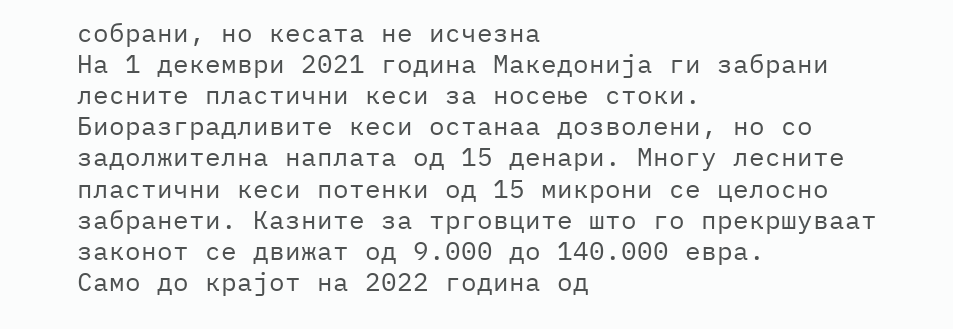собрани, но кесата не исчезна
На 1 декември 2021 година Македонија ги забрани лесните пластични кеси за носење стоки. Биоразградливите кеси останаа дозволени, но со задолжителна наплата од 15 денари. Многу лесните пластични кеси потенки од 15 микрони се целосно забранети. Казните за трговците што го прекршуваат законот се движат од 9.000 до 140.000 евра.
Само до крајот на 2022 година од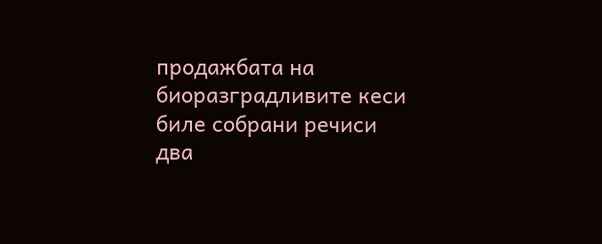продажбата на биоразградливите кеси биле собрани речиси два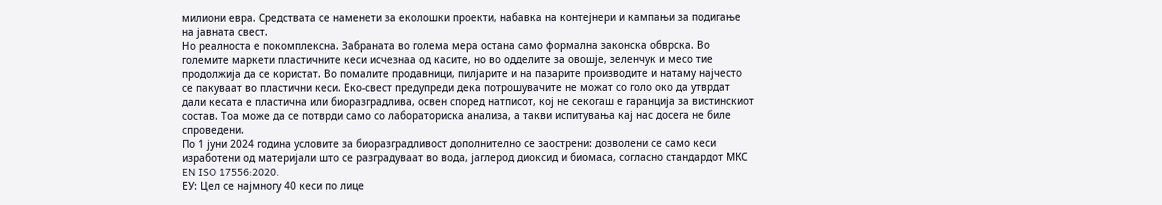милиони евра. Средствата се наменети за еколошки проекти, набавка на контејнери и кампањи за подигање на јавната свест.
Но реалноста е покомплексна. Забраната во голема мера остана само формална законска обврска. Во големите маркети пластичните кеси исчезнаа од касите, но во одделите за овошје, зеленчук и месо тие продолжија да се користат. Во помалите продавници, пилјарите и на пазарите производите и натаму најчесто се пакуваат во пластични кеси. Еко-свест предупреди дека потрошувачите не можат со голо око да утврдат дали кесата е пластична или биоразградлива, освен според натписот, кој не секогаш е гаранција за вистинскиот состав. Тоа може да се потврди само со лабораториска анализа, а такви испитувања кај нас досега не биле спроведени.
По 1 јуни 2024 година условите за биоразградливост дополнително се заострени: дозволени се само кеси изработени од материјали што се разградуваат во вода, јаглерод диоксид и биомаса, согласно стандардот МКС EN ISO 17556:2020.
ЕУ: Цел се најмногу 40 кеси по лице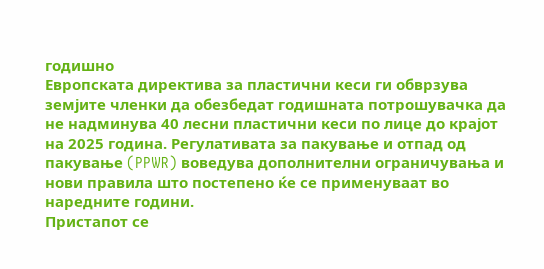годишно
Европската директива за пластични кеси ги обврзува земјите членки да обезбедат годишната потрошувачка да не надминува 40 лесни пластични кеси по лице до крајот на 2025 година. Регулативата за пакување и отпад од пакување (PPWR) воведува дополнителни ограничувања и нови правила што постепено ќе се применуваат во наредните години.
Пристапот се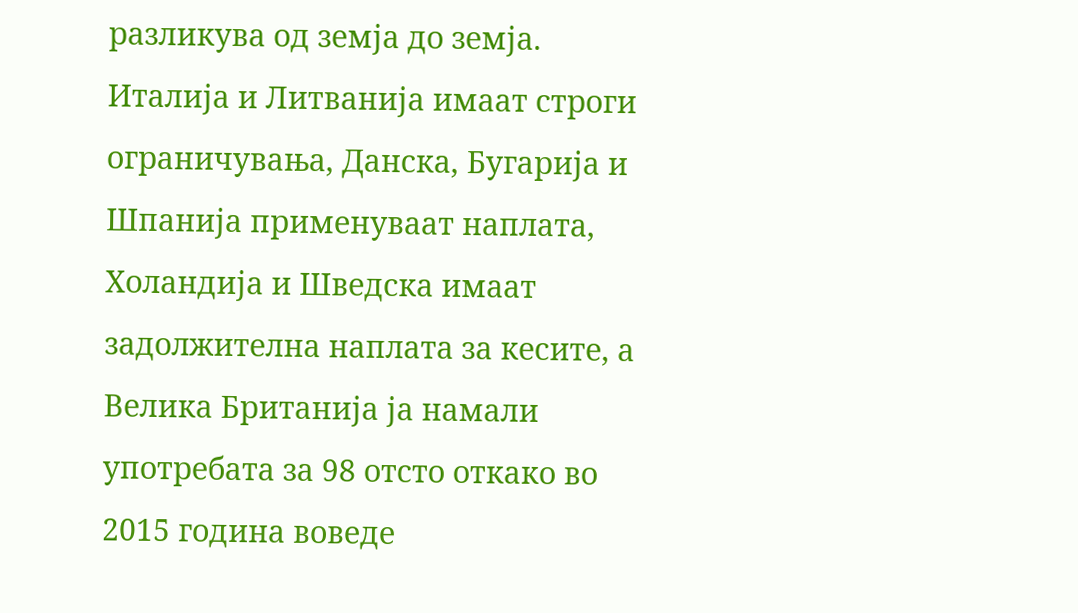разликува од земја до земја. Италија и Литванија имаат строги ограничувања, Данска, Бугарија и Шпанија применуваат наплата, Холандија и Шведска имаат задолжителна наплата за кесите, а Велика Британија ја намали употребата за 98 отсто откако во 2015 година воведе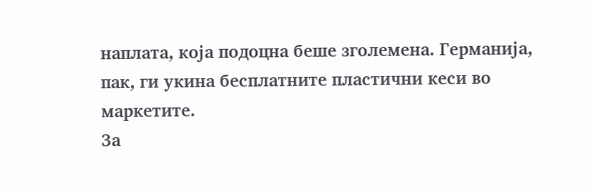наплата, која подоцна беше зголемена. Германија, пак, ги укина бесплатните пластични кеси во маркетите.
За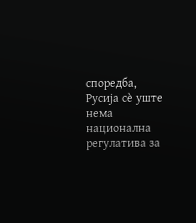споредба, Русија сè уште нема национална регулатива за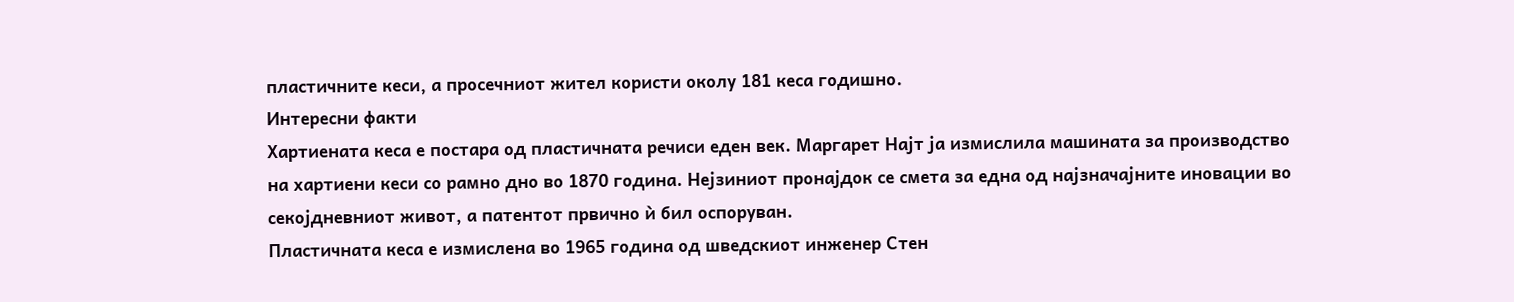пластичните кеси, а просечниот жител користи околу 181 кеса годишно.
Интересни факти
Хартиената кеса е постара од пластичната речиси еден век. Маргарет Најт ја измислила машината за производство на хартиени кеси со рамно дно во 1870 година. Нејзиниот пронајдок се смета за една од најзначајните иновации во секојдневниот живот, а патентот првично ѝ бил оспоруван.
Пластичната кеса е измислена во 1965 година од шведскиот инженер Стен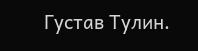Густав Тулин.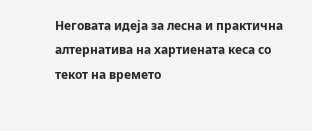Неговата идеја за лесна и практична алтернатива на хартиената кеса со текот на времето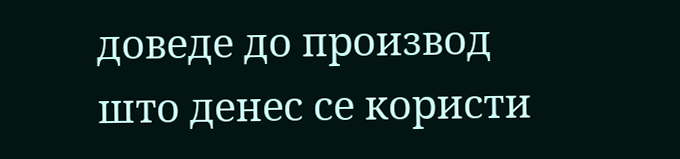доведе до производ што денес се користи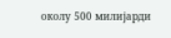околу 500 милијарди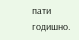пати годишно.